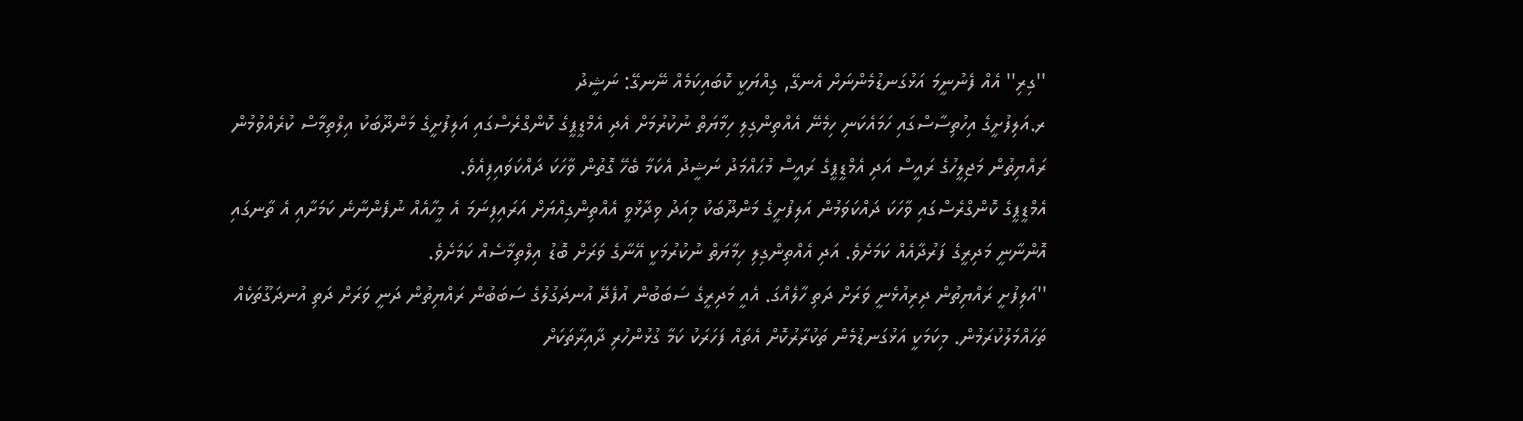''ގިރި'' އެއް ފެނުނީމަ އަޅުގަނޑުމެންނަށް އެނގޭ, ގިއްޔަކީ ކޮބައިކަމެއް ނޭނގޭ: ނަޝީދު
ރ.އަލިފުށީގެ އިހުތިސާސްގައި ހަމައެކަނި ހިމެނޭ އެއްތިންގިލި ހިމާޔަތް ނުކުރުމަށް އެދި އެމްޑީޕީގެ ކޮންގްރެސްގައި އަލިފުށީގެ މަންދޫބަކު އިލްތިމާސް ކުރެއްވުމުން ރައްޔިތުން މަޖިލީހުގެ ރައީސް އަދި އެމްޑީޕީގެ ރައީސް މުޙައްމަދު ނަޝީދު އެކަމާ ބެހޭ ގޮތުން ވާހަކަ ދައްކަވައިފިއެވެ.
އެމްޑީޕީގެ ކޮންގްރެސްގައި ވާހަކަ ދައްކަވަމުން އަލިފުށީގެ މަންދޫބަކު މިއަދު ވިދާޅުވީ އެއްތިންގިއްޔަށް އަރައިފިނަމަ އެ މީހާއެއް ނުފެންނާނެ ކަމަށާއި އެ ތާނގައި އޮންނާނީ މަދިރީގެ ފަރުދާއެއް ކަމަށެވެ. އަދި އެއްތިންގިލި ހިމާޔަތް ނުކުރުމަކީ އޭނާގެ ވަރަށް ބޮޑު އިލްތިމާސެއް ކަމަށެވެ.
''އަލިފުށީ ރައްޔިތުން ދިރިއުޅެނީ ވަރަށް ދަތި ހާލެއްގަ. އެއީ މަދިރީގެ ސަބަބުން އުފެދޭ އުނދަގުލުގެ ސަބަބުން ރައްޔިތުން ދަނީ ވަރަށް ދަތި އުނދަގޫތަކެއް ތަހައްމަލުކުރަމުން. މިކަމަކީ އަޅުގަނޑުމެން ތަކުރާރުކޮށް އެތައް ފަހަރަކު ކަމާ ގުޅުންހުރި ދާއިރާތަކަށް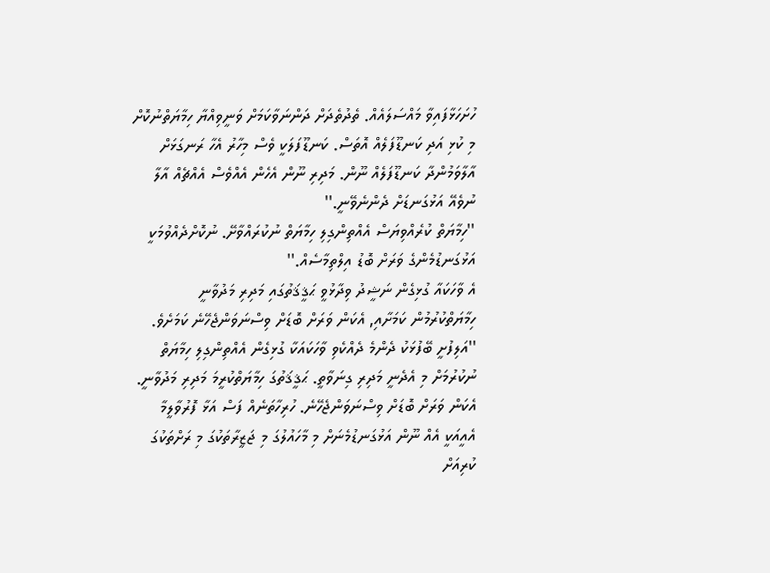ހުށަހަޅާފައިވާ މައްސަލައެއް. ތެދުތެދަށް ދަންނަވާކަމަށް ވަނީވިއްޔާ ހިމާޔަތްނުކޮށް މި ކުޅި އަދި ކަނޑޫފަލެއް އޮތަސް. ކަނޑޫފަލަކީ ވެސް މިހާރު އެހާ ރަނގަޅަށް އާލާވަމުންދާ ކަނޑޫފަލެއް ނޫން. މަދިރި ނޫން އެހެން އެއްވެސް އެއްޗެއް އާލާ ނުވެއޭ އަޅުގަނޑަށް ދެންނެވޭނީ.''
''ހިމާޔަތް ކުރެއްވިޔަސް އެއްތިންގިލި ހިމާޔަތް ނުކުރައްވާށޭ. ނުކޮށްދެއްވުމަކީ އަޅުގަނޑުމެންގެ ވަރަށް ބޮޑު އިލްތިމާސެއް.''
އެ ވާހަކައާ ގުޅިގެން ނަޝީދު ވިދާޅުވީ ޙަޤީޤަތުގައި މަދިރި މަދުވާނީ ހިމާޔަތްކުރުމުން ކަމަށާއި, އެކަން ވަރަށް ބޮޑަށް ވިސްނަވަންޖެހޭނެ ކަމަށެވެ.
''އަލިފުށީ ބޭފުޅަކު ދެންމެ ދެއްކެވި ވާހަކައަކާ ގުޅިގެން އެއްތިންގިލި ހިމާޔަތް ނުކުރުމަށް މި އެދެނީ މަދިރި ގިނަވާތީ. ޙަޤީޤަތުގަ ހިމާޔަތްކުރީމަ މަދިރި މަދުވާނީ. އެކަން ވަރަށް ބޮޑަށް ވިސްނަވަންޖެހޭނެ. ހުރިހާތަނެއް ފަސް އަޅާ ފޮރުވާލީމާ އެއީއަކީ އެއް ނޫން އަޅުގަނޑުމެނަށް މި މާހައުލުގަ މި ޖަޒީރާތަކުގަ މި ރަށްތަކުގަ ކުރިއަށް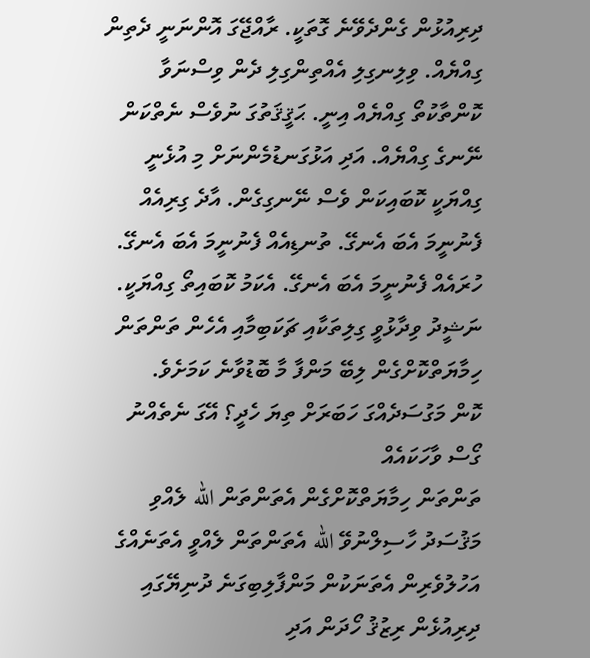ދިރިއުޅުން ގެންދެވޭނެ ގޮތަކީ. ރާއްޖޭގަ އޮންނަނީ ދެތިން ގިއްޔެއް. ވިލިނގިލި އެއްތިންގިލި ދެން ވިސްނަވާ ކޮންތާކުތޯ ގިއްޔެއް އިނީ. ޙަޤީޤަތުގަ ނުވެސް ނެތްކަން ނޭނގެ ގިއްޔެއް. އަދި އަޅުގަނޑުމެންނަށް މި އުޅެނީ ގިއްޔަކީ ކޮބައިކަން ވެސް ނޭނގިގެން. އާދެ ގިރިއެއް ފެނުނީމަ އެބަ އެނގޭ. ތުނޑިއެއް ފެނުނީމަ އެބަ އެނގޭ. ހުރައެއް ފެނުނީމަ އެބަ އެނގޭ. އެކަމު ކޮބައިތޯ ގިއްޔަކީ.
ނަޝީދު ވިދާޅުވީ ގިލިތަކާއި ޗަކަބިމާއި އެހެން ތަންތަން ހިމާޔަތްކޮށްގެން ލިބޭ މަންފާ މާ ބޮޑުވާނެ ކަމަށެވެ.
ކޮން މަގުސަދެއްގަ ހަބަރަށް ތިޔަ ހެދީ؟ އޭގަ ނެތެއްނު ގޯސް ވާހަކައެއް
ތަންތަން ހިމާޔަތްކޮށްގެން އެތަންތަން الله ލެއްވި މަޤުސަދު ހާސިލްނުވޭ الله އެތަންތަން ލެއްވީ އެތަނެއްގެ އަހުލުވެރިން އެތަނަކުން މަންފާލިބިގަނެ ދުނިޔޭގައި ދިރިއުޅެން ރިޒުޤު ހޯދަން އަދި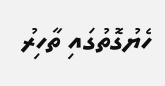ހެޔުގޮތުގައި ތާހިރު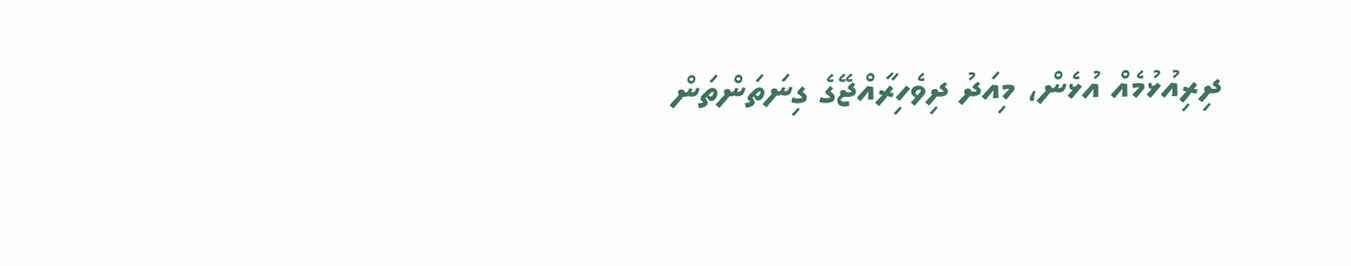ދިރިއުޅުމެއް އުޅެން، މިއަދު ދިވެހިރާއްޖޭގެ ގިނަތަންތަން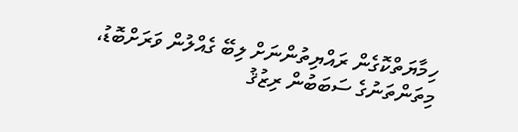ހިމާޔަތްކޮގެން ރައްޔިތުންނަށް ލިބޭ ގެއްލުން ވަރަށްބޮޑު، މިތަންތަނުގެ ސަބަބުން ރިޒުޤު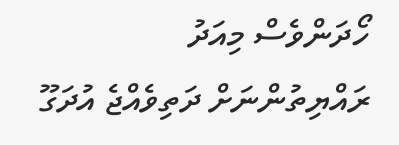ހޯދަންވެސް މިއަދު ރައްޔިތުންނަށް ދަތިވެއްޖެ އުދަގޫ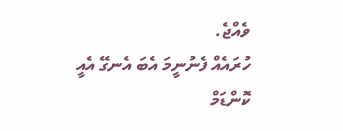ވެއްޖެ.
ހުރައެއް ފެނުނީމަ އެބަ އެނގޭ އެއީ ކޮންޑަމް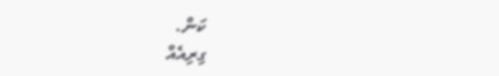ކަން.
ގިރިއެއް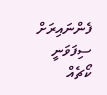ފެންނައިރަށް ސިފަވަނީ ކޯޗެއް